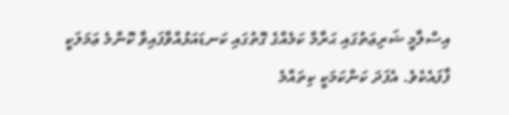އިސްލާމީ ޝަރިޢަތުގައި ޙަރާމް ކަމެއްގެ ގޮތުގައި ކަނޑައަޅުއްވާފައިވާ ކޮންމެ ޢަމަލަކީ ފާފައެކެވެ. އެފަދަ ކަންކަމަކީ ކިތައްމެ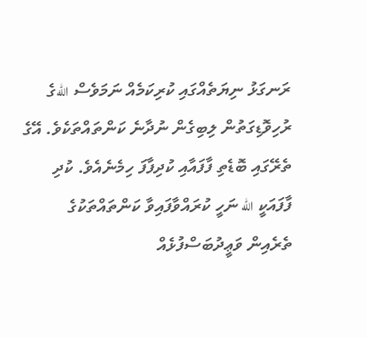ރަނގަޅު ނިޔަތެއްގައި ކުރިކަމެއް ނަމަވެސް اللهގެ ރުހިވޮޑިގަތުން ލިބިގެން ނުދާނެ ކަންތައްތަކެވެ. އޭގެ ތެރޭގައި ބޮޑެތި ފާފައާއި ކުދިފާފަ ހިމެނެއެވެ. ކުދި ފާފައަކީ الله ނަހީ ކުރައްވާފައިވާ ކަންތައްތަކުގެ ތެރެއިން ވަޢީދުބަސްފުޅެއް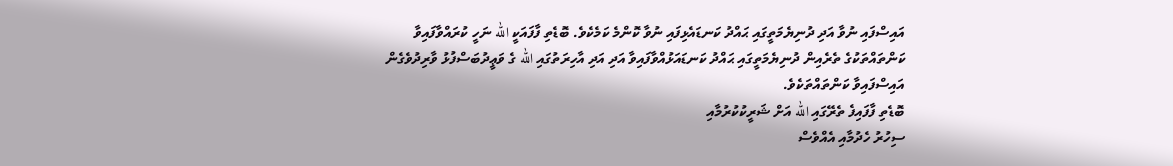އައިސްފައި ނުވާ އަދި ދުނިޔެމަތީގައި ޙައްދު ކަނޑައެޅިފައި ނުވާ ކޮންމެ ކަމެކެވެ. ބޮޑެތި ފާފައަކީ الله ނަހީ ކުރައްވާފައިވާ ކަންތައްތަކުގެ ތެރެއިން ދުނިޔެމަތީގައި ޙައްދު ކަނޑައަޅުއްވާފައިވާ އަދި އަދި އާހިރަތުގައި الله ގެ ވަޢީދުބަސްފުޅު ވާރިދުވެގެން އައިސްފައިވާ ކަންތައްތަކެވެ.
ބޮޑެތި ފާފައިފެ ތެރޭގައި الله އަށް ޝަރީކުކުރުމާއި
ސިހުރު ހެދުމާއި އެއްވެސް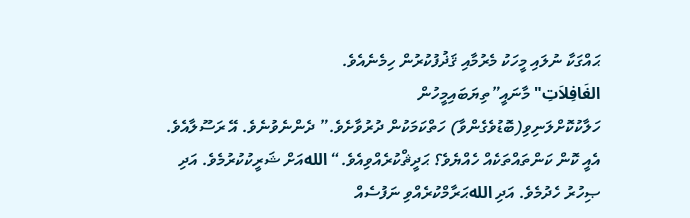ޙައްގަކާ ނުލައި މީހަކު މެރުމާއި ޤަޛުފުކުރުން ހިމެނެއެވެ.
الغَافِلاَتِ" މާނައީ”ތިޔަބައިމީހުން
ހަލާކުކޮށްލަނިވި(ބޮޑުވެގެންވާ) ހަތްކަމަކުން ދުރުވާށެވެ.” ދެންނެވުނެވެ. އޭ ރަސޫލާއެވެ.
އެއީ ކޮން ކަންތައްތަކެއް ހެއްޔެވެ؟ ޙަދީޘްކުރެއްވިއެވެ.“ اللهއަށް ޝަރީކުކުރުމެވެ. އަދި
ޞިހުރު ހެދުމެވެ. އަދި اللهޙަރާމްކުރެއްވި ނަފުސެއް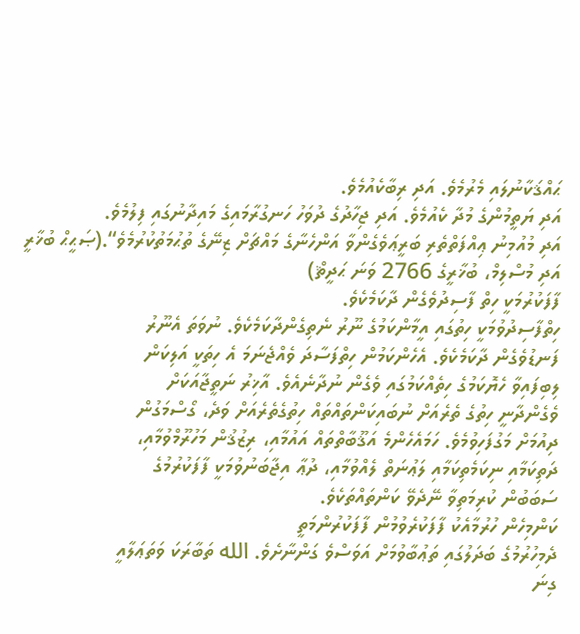ޙައްޤަކާނުލައި މެރުމެވެ. އަދި ރިބާކެއުމެވެ.
އަދި ޔަތީމުންގެ މުދާ ކެއުމެވެ. އަދި ޖިހާދުގެ ދުވަހު ހަނގުރާމައިގެ މައިދާނުގައި ފިލުމެވެ.
އަދި މުއުމިނު ޢިއްފަތްތެރި ބަރީޢަވެގެންވާ އަންހެނާގެ މައްޗަށް ޒިނޭގެ ތުޙުމަތުކުރުމެވެ“.(ޞަޙީޙް ބުޚާރީ އަދި މުސްލިމް، ބުޚާރީގެ 2766 ވަނަ ޙަދީޘް)
ފާފަކުރުމަކީ ހިތް ފާސިދުވެގެން ދާކަމެކެވެ.
ހިތްފާސިދުވުމަކީ ހިތުގައި އީމާންކަމުގެ ނޫރު ނެތިގެންދާކަމެކެވެ. ނުވަތަ އެނޫރު
ފަނޑުވެގެން ދާކަމެކެވެ. އެހެންކަމުން ހިތްފަސާދަ ވެއްޖެނަމަ އެ ހިތަކީ އަލިކަން
ލިބިފައިވާ ހެޔޮކަމުގެ ހިތެއްކަމުގައި ވެގެން ނުދާނެއެވެ. އާޚިރު ނަތީޖާއަކަށް
ވެގެންދާނީ ހިތުގެ ތެރެއަށް ނުބައިކަންތައްތައް ހިތުގެތެރެއަށް ވަދެ، ގޯސްމަގުން
ދިއުމަށް މަގުފަހިވުމެވެ. ހަމައެހެންމެ އަޤޫބާތްތައް އައުމާއި، ރިޒުޤުން މަހުރޫމްވުމާއި،
ދަތިކަމާއި ނިކަމެތިކަމާއި ލަޢުނަތް ލެއްވުމާއި، ދުޢާ އިޖާބަނުވުމަކީ ފާފަކުރުމުގެ
ސަބަބުން ކުރިމަތިވާ ނޭދެވޭ ކަންތައްތަކެވެ.
ކަންމިހެން ހުރުމާއެކު ފާފަކުރެވުމުން ފާފަކުރުންމަތީ
ދެމިހުރުމުގެ ބަދަލުގައި ތަޢުބާވުމަށް އަވަސްވެ ގަންނާށެވެ. الله ތަބާރަކަ ވަތަޢަލާއީ
ގިނަ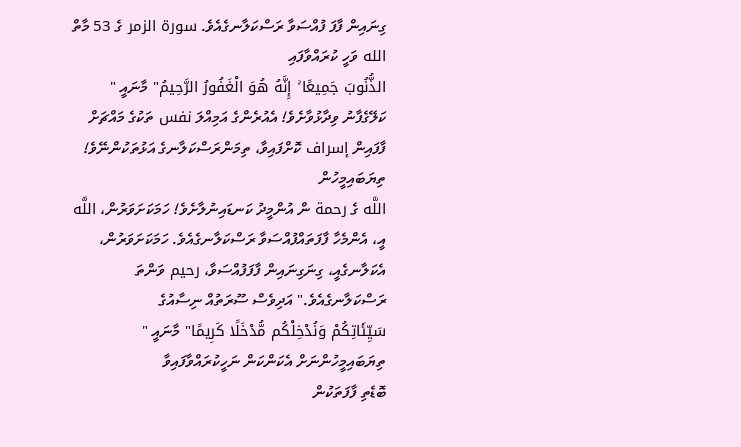ގިނައިން ފާފަ ފުއްސަވާ ރަސްކަލާނގެއެވެ. سورة الزمر ގެ 53 މާތް الله ވަހީ ކުރައްވާފައި
الذُّنُوبَ جَمِيعًا ۚ إِنَّهُ هُوَ الْغَفُورُ الرَّحِيمُ" މާނައީ " ކަލޭގެފާނު ވިދާޅުވާށެވެ! އެއުރެންގެ އަމިއްލަ نفس ތަކުގެ މައްޗަށް ފާފައިން إسراف ކޮށްފައިވާ، ތިމަންރަސްކަލާނގެ އަޅުތަކުންނޭވެ! ތިޔަބައިމީހުން
اللَّه ގެ رحمة ން އުންމީދު ކަނޑައިނުލާށެވެ! ހަމަކަށަވަރުން، اللَّه އީ، އެންމެހާ ފާފަތައްފުއްސަވާ ރަސްކަލާނގެއެވެ. ހަމަކަށަވަރުން،
އެކަލާނގެއީ، ގިނަގިނައިން ފާފަފުއްސަވާ، رحيم ވަންތަ ރަސްކަލާނގެއެވެ." އަދިވެސް ސޫރަތުއް ނިސާއުގެ
سَيِّئَاتِكُمْ وَنُدْخِلْكُم مُّدْخَلًا كَرِيمًا" މާނައީ " ތިޔަބައިމީހުންނަށް އެކަންކަން ނަހީކުރައްވާފައިވާ
ބޮޑެތި ފާފަތަކުން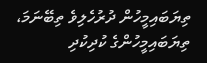ތިޔަބައިމީހުން ދުރުހެލިވެ ތިބޭނަމަ، ތިޔަބައިމީހުންގެ ކުދިކުދި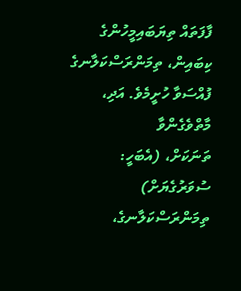ފާފަތައް ތިޔަބައިމީހުންގެ ކިބައިން، ތިމަންރަސްކަލާނގެ ފުއްސަވާ ހުށީމެވެ. އަދި، މާތްވެގެންވާ
ތަނަކަށް، (އެބަހީ: ސުވަރުގެޔަށް) ތިމަންރަސްކަލާނގެ،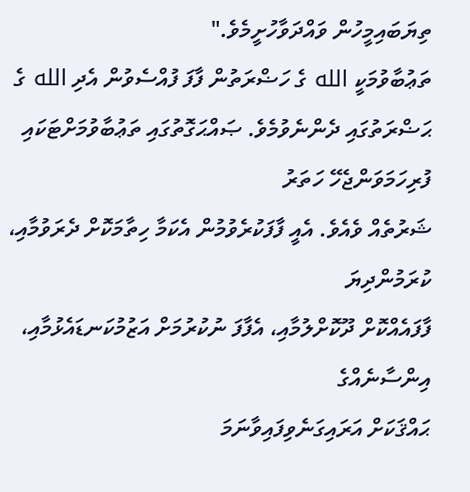ތިޔަބައިމީހުން ވައްދަވާހުށީމެވެ."
ތަޢުބާވުމަކީ الله ގެ ހަޟްރަތުން ފާފަ ފުއްސެވުން އެދި الله ގެ
ޙަޟްރަތުގައި ދެންނެވުމެވެ. ޞައްޙަގޮތުގައި ތަޢުބާވުމަށްޓަކައި ފުރިހަމަވަންޖެހޭ ހަތަރު
ޝަރުތެއް ވެއެވެ. އެއީ ފާފަކުރެވުމުން އެކަމާ ހިތާމަކޮށް ދެރަވުމާއި، ކުރަމުންދިޔަ
ފާފައެއްކޮށް ދޫކޮށްލުމާއި، އެފާފަ ނުކުރުމަށް އަޒުމުކަނޑައެޅުމާއި، އިންސާނެއްގެ
ޙައްޤަކަށް އަރައިގަނެވިފައިވާނަމަ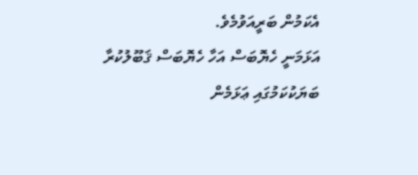އެކަމުން ބަރީއަވުމެވެ.
އަޅަމަނީ ހެޔޮބަސް އަހާ ހެޔޮބަސް ޤަބޫލުކުރާ
ބަޔަކުކަމުގައި ޢަޅަމެން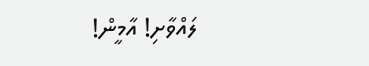ލައްވާށި! އާމީން!